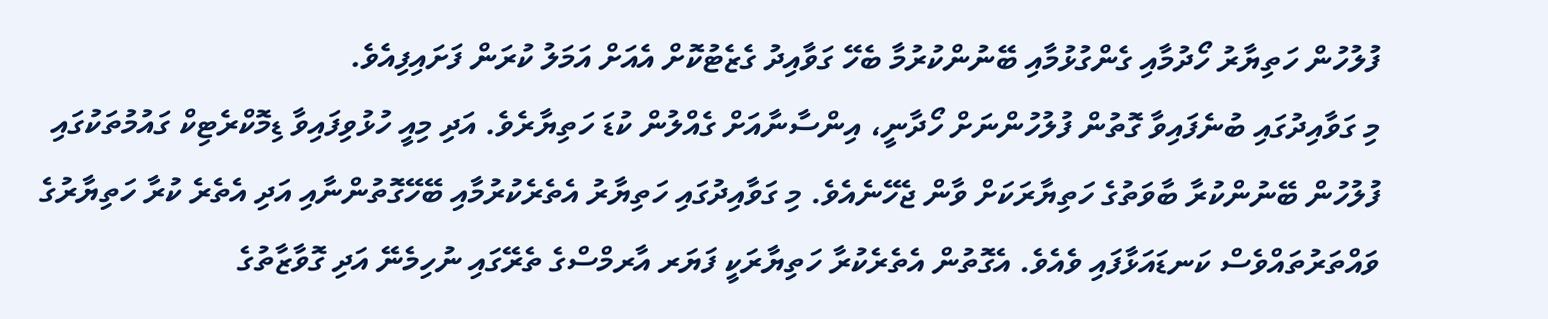ފުލުހުން ހަތިޔާރު ހޯދުމާއި ގެންގުޅުމާއި ބޭނުންކުރުމާ ބެހޭ ގަވާއިދު ގެޒެޓުކޮށް އެއަށް އަމަލު ކުރަން ފަށައިފިއެވެ.
މި ގަވާއިދުގައި ބުނެފައިވާ ގޮތުން ފުލުހުންނަށް ހޯދާނީ، އިންސާނާއަށް ގެއްލުން ކުޑަ ހަތިޔާރެވެ. އަދި މިއީ ހުޅުވިފައިވާ ޑިމޮކްރެޓިކް ގައުމުތަކުގައި ފުލުހުން ބޭނުންކުރާ ބާވަތުގެ ހަތިޔާރަކަށް ވާން ޖެހޭނެއެވެ. މި ގަވާއިދުގައި ހަތިޔާރު އެތެރެކުރުމާއި ބޭހޭގޮތުންނާއި އަދި އެތެރެ ކުރާ ހަތިޔާރުގެ ވައްތަރުތައްވެސް ކަނޑައަޅާފައި ވެއެވެ. އެގޮތުން އެތެރެކުރާ ހަތިޔާރަކީ ފަޔަރ އާރމްސްގެ ތެރޭގައި ނުހިމެނޭ އަދި ގޮވާޒާތުގެ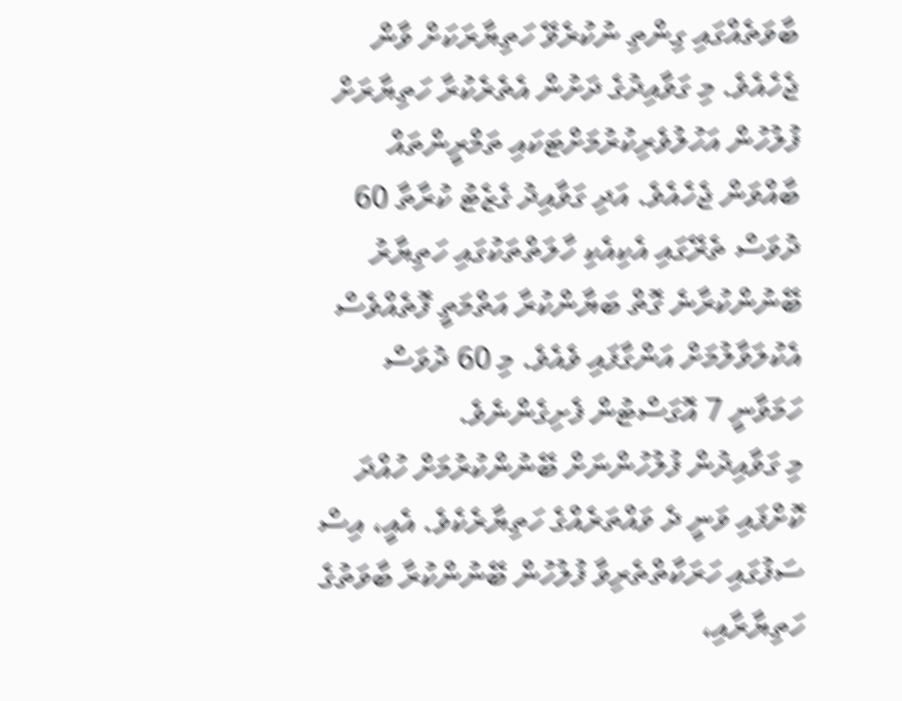ބާވަތެއްގައި ގިންތި ނުކުރެވޭ ހަތިޔާރަކަށް ވާން ޖެހެއެވެ. މި ގަވާއިދުގެ ދަށުން އެތެރެކުރާ ހަތިޔާރަށް ފުލުހުން އަހުލުވެރިކުރުމަށްޓަކައި ތަމްރީންތައް ބާއްވަން ޖެހެއެވެ. އަދި ގަވާއިދު ގެޒެޓު ކުރާތާ 60 ދުވަސް ތެރޭގައި އެކިއެކި ހާލަތްތަކުގައި ހަތިޔާރު ބޭނުންކުރާނެ ގޮތް ބަޔާންކުރާ އަތްމަތީ ފޮތެއްވެސް އެކުލަވާލުމަށް އަންގާފައި ވެއެވެ. މި 60 ދުވަސް ހަމަވާނީ 7 އޮގަސްޓުން ފެށިގެންނެވެ.
މި ގަވާއިދުން ފުލުހުންނަށް ބޭނުންކުރުމަށް ހުއްދަ ކޮށްފައި ވަނީ ދެ ވައްތަރެއްގެ ހަތިޔާރެކެވެ. އެއީ، އިސް ސަފުގައި ހަރަކާތްތެރިވާ ފުލުހުން ބޭނުންކުރާ ބާވަތުގެ ހަތިޔާރާއި،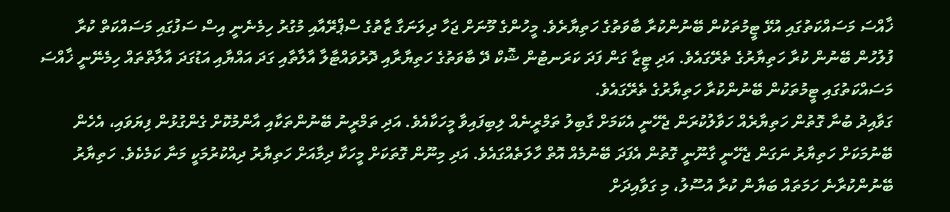ޚާއްސަ މަސައްކަތުގައި އުޅޭ ޓީމުތަކުން ބޭނުންކުރާ ބާވަތުގެ ހަތިޔާރެވެ. މީހުންގެ މޫނަށް ޖަހާ ދިލަނަގާ ޒާތުގެ ސްޕްރޭއާއި މުގުރު ހިމެނެނީ އިސް ސަފުގައި މަސައްކަތް ކުރާ ފުލުހުން ބޭނުން ކުރާ ހަތިޔާރުގެ ތެރޭގައެވެ. އަދި ޓީޒާ ގަން ފަދަ ކަރަނޓުން ޝޮކް ދޭ ބާވަތުގެ ހަތިޔާރާއި ދޮރުވައްޓާލާ އާލާތާއި ގަދަ އައްޔާއި އަޑުގަދަ އާލާތްތައް ހިމެނޭނީ ޚާއްސަ މަސައްކަތުގައި ޓީމުތަކުން ބޭނުންކުރާ ހަތިޔާރުގެ ތެރޭގައެވެ.
ގަވާއިދު ބުނާ ގޮތުން ހަތިޔާރެއް ހަވާލުކުރަން ޖެހޭނީ އެކަމަށް ގާބިލު ތަމްރީނެއް ލިބިފައިވާ މީހަކާއެވެ. އަދި ތަމްރީނު ބޭނުންތަކާއި އާންމުކޮށް ގެންގުޅުން ފިޔަވައި، އެހެން ބޭނުމަކަށް ހަތިޔާރު ނަގަން ޖެހޭނީ ގާނޫނީ ގޮތުން އެފަދަ ބޭނުމެއް އޮތް ހާލަތެއްގައެވެ. އަދި މިނޫން ގޮތަކަށް މީހަކާ ދިމާއަށް ހަތިޔާރު ދިއްކުރުމަކީ މަނާ ކަމެކެވެ. ހަތިޔާރު ބޭނުންކުރާނެ ހަމަތައް ބަޔާން ކުރާ އުސޫލު، މި ގަވާއިދަށް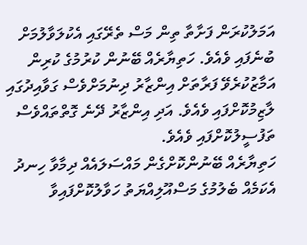އަމަލުކުރަން ފަށާތާ ތިން މަސް ތެރޭގައި އެކުލަވާލުމަށް ބުނެފައި ވެއެވެ. ހަތިޔާރެއް ބޭނުން ކުރުމުގެ ކުރިން އަމާޒުކުރެވޭ ފަރާތަށް އިންޒާރު ދިނުމަށްވެސް ގަވާއިދުގައި ލާޒިމުކޮށްފައި ވެއެވެ. އަދި އިންޒާރު ދޭނެ ގޮތްތައްވެސް ތަފުސީލުކޮށްފައި ވެއެވެ.
ހަތިޔާރެއް ބޭނުންކޮށްގެން މައްސަލައެއް ދިމާވާ ހިނދު އެކަމެއް ބެލުމުގެ މަސްއޫލިއްޔަތު ހަވާލުކޮށްފައިވާ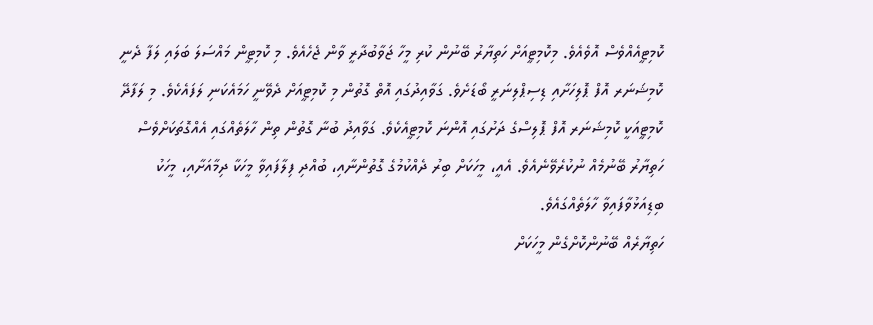ކޮމިޓީއެއްވެސް އޮވެއެވެ. މިކޮމިޓީއަށް ހަތިޔާރު ބޭނުން ކުރި މީހާ ޖަވާބުދާރީ ވާން ޖެހެއެވެ. މި ކޮމިޓީން މައްސަލަ ބަލައި ލަފާ ދެނީ ކޮމިޝަނަރ އޮފް ޕޮލިހަށާއި ޑިސިޕްލިނަރީ ބޯޑަށެވެ. ގަވާއިދުގައި އޮތް ގޮތުން މި ކޮމިޓީއަށް ދެވޭނީ ހަމައެކަނި ލަފައެކެވެ. މި ލަފާދޭ ކޮމިޓީއަކީ ކޮމިޝަނަރ އޮފް ޕޮލިސްގެ ދަށުގައި އޮންނަ ކޮމިޓީއެކެވެ. ގަވާއިދު ބުނާ ގޮތުން ތިން ހާލަތެއްގައި އެއްގޮތަކަށްވެސް ހަތިޔާރު ބޭނުމެއް ނުކުރެވޭނެއެވެ. އެއީ، މީހަކަށް ބިރު ދެއްކުމުގެ ގޮތުންނާއި، ބުއްދި ފިލާފައިވާ މީހަކާ ދިމާއަށާއި، މީހަކު ބިޑިއަޅުވާފައިވާ ހާލަތެއްގައެވެ.
ހަތިޔާރެއް ބޭނުންކޮށްގެން މީހަކަށް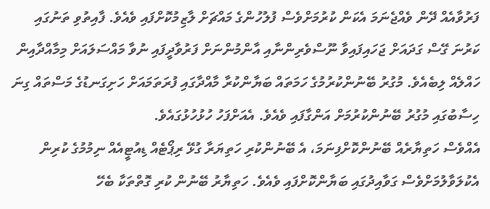ފަރުވާއެއް ދޭން ވެއްޖެނަމަ އެކަން ކުރުމަށްވެސް ފުލުހުންގެ މައްޗަށް ލާޒިމުކޮށްފައި ވެއެވެ. ފާއިތުވި ތަނުގައި ކަރުނަ ގޭސް ގަދައަށް ޖަހައިފައިވާ ނޫސްވެރިންނާއި އާންމުންނަށް ފަރުވާދީފައި ނުވާ މައްސަލައަށް މިމާއްދާއިން ހައްލެއް ލިބެއެވެ. މުގުރު ބޭނުންކުރުމުގެ ހަމަތައް ބަޔާންކުރާ މާއްދާގައި ފުރަތަމައަށް ހަށިގަނޑުގެ މަސްތައް ގިނަ ހިސާބުގައި މުގުރު ބޭނުންކުރުމަށް އަންގާފައި ވެއެވެ. އެއަށްފަހު ހުޅުހުޅުގައެވެ.
އެއްވެސް ހަތިޔާރެއް ބޭނުންކޮށްފިނަމަ، އެ ބޭނުންކުރި ހަތިޔަރާ ގުޅޭ ރިޕޯޓެއް ޑިއުޓީއެއް ނިމުމުގެ ކުރިން އެކުލަވާލުމަށްވެސް ގަވާއިދުގައި ބަޔާންކޮށްފައި ވެއެވެ. ހަތިޔާރު ބޭނުން ކުރި ގޮތްތަކާ ބެހޭ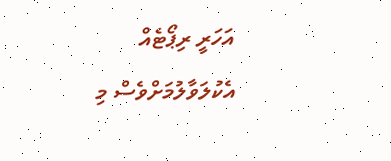އަހަރީ ރިޕޯޓެއް އެކުލަވާލުމަށްވެސް މި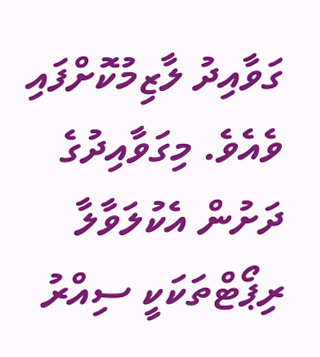ގަވާއިދު ލާޒިމުކޮށްފައި ވެއެވެ. މިގަވާއިދުގެ ދަށުން އެކުލަވާލާ ރިޕޯޓްތަކަކީ ސިއްރު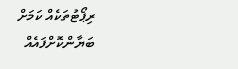ރިޕޯޓުތަކެއް ކަމަށް ބަޔާންކޮށްފައެއް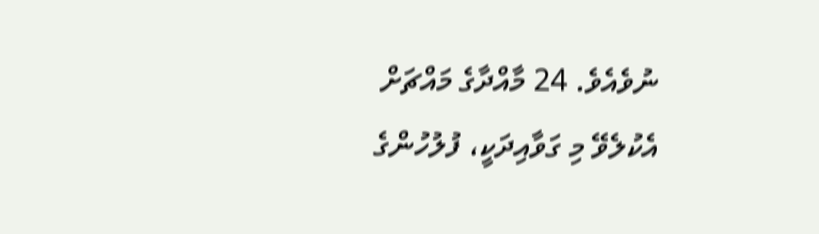ނުވެއެވެ. 24 މާއްދާގެ މައްޗަށް އެކުލެވޭ މި ގަވާއިދަކީ، ފުލުހުންގެ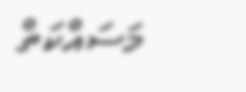މަސައްކަތް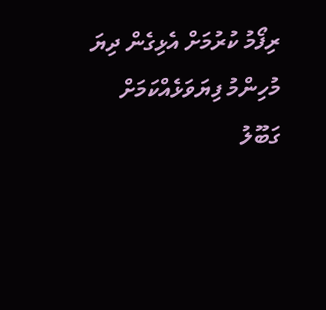ރިފޯމު ކުރުމަށް އެޅިގެން ދިޔަ މުހިންމު ފިޔަވަޅެއްކަމަށް ގަބޫލު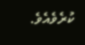ކުރެވެއެވެ.